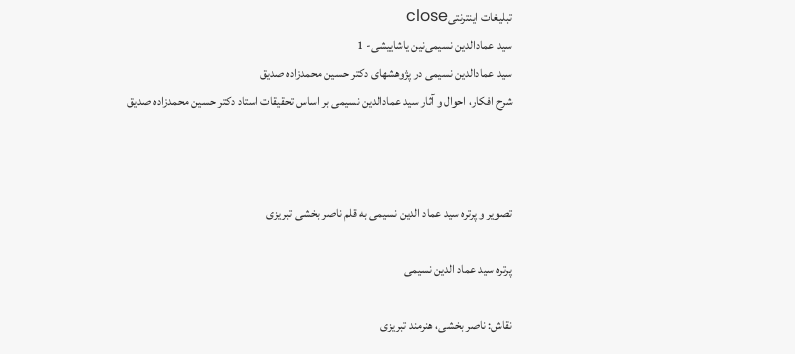تبلیغات اینترنتیclose
سيد عمادالدين نسيمی‌نين ياشاییشی- 1
سید عمادالدین نسیمی در پژوهشهای دکتر حسین محمدزاده صدیق
شرح افکار، احوال و آثار سید عمادالدین نسیمی بر اساس تحقیقات استاد دکتر حسین محمدزاده صدیق



تصویر و پرتره سید عماد الدین نسیمی به قلم ناصر بخشی تبریزی

پرتره سید عماد الدین نسیمی

نقاش: ناصر بخشی، هنرمند تبریزی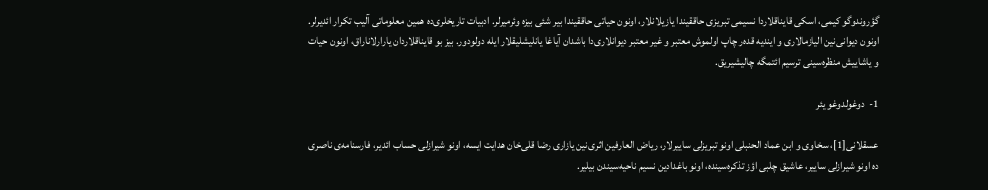گؤروندوگو کیمی، اسکی قایناقلاردا نسیمی تبریزی حاققیندا یازیلانلار، اونون حیاتی حاققیندا بیر شئی بیزه وئرمیرلر. ادبیات تاریخلری‌ده همین معلوماتی آلیب تکرار ائدیرلر. اونون دیوانی‌نین الیازمالاری و ایندیه قده‌ر چاپ اولموش معتبر و غیر معتبر دیوانلاری‌دا باشدان آیاغا یانلیشلیقلار ایله دولودور. بیز بو قایناقلاردان یارارلاناراق، اونون حیات و یاشاییش منظره‌سینی ترسیم ائتمگه چالیشیریق.

1-  دوغولدوغو یئر

عسقلانی[1]، سخاوی و ابن عماد الحنبلی اونو تبریزلی ساییرلار، ریاض العارفین اثری‌نین یازاری رضا قلی‌خان هدایت ایسه، اونو شیرازلی حساب ائدیر، فارسنامه‌ی ناصری‌ ده اونو شیرازلی ساییر، عاشیق چلبی اؤز تذکره‌سینده، اونو باغدادین نسیم ناحیه‌سیندن بیلیر.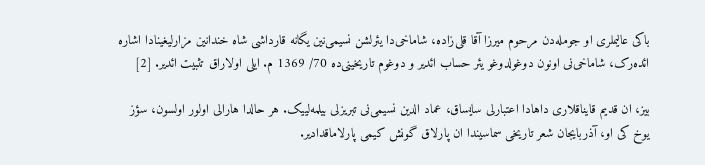باکی عالیملری او جومله‌دن مرحوم میرزا آقا قلی‌زاده، شاماخی‌دا یئرلشن نسیمی‌نین یگانه قارداشی شاه خندانین مزارلیغینادا اشاره ائده‌رک، شاماخی‌نی اونون دوغولدوغو یئر حساب ائدیر و دوغوم تاریخینی‌ده 70/ 1369 م. ایلی اولاراق تثبیت ائدیر. [2]

بیز، ان قدیم قایناقلاری داهادا اعتبارلی سایساق، عماد الدین نسیمی‌نی تبریزلی بیلمه‌لییک. هر حالدا هارالی اولور اولسون، سؤز یوخ کی او، آذربایجان شعر تاریخی سماسیندا ان پارلاق گونش کیمی پارلاماقدادیر.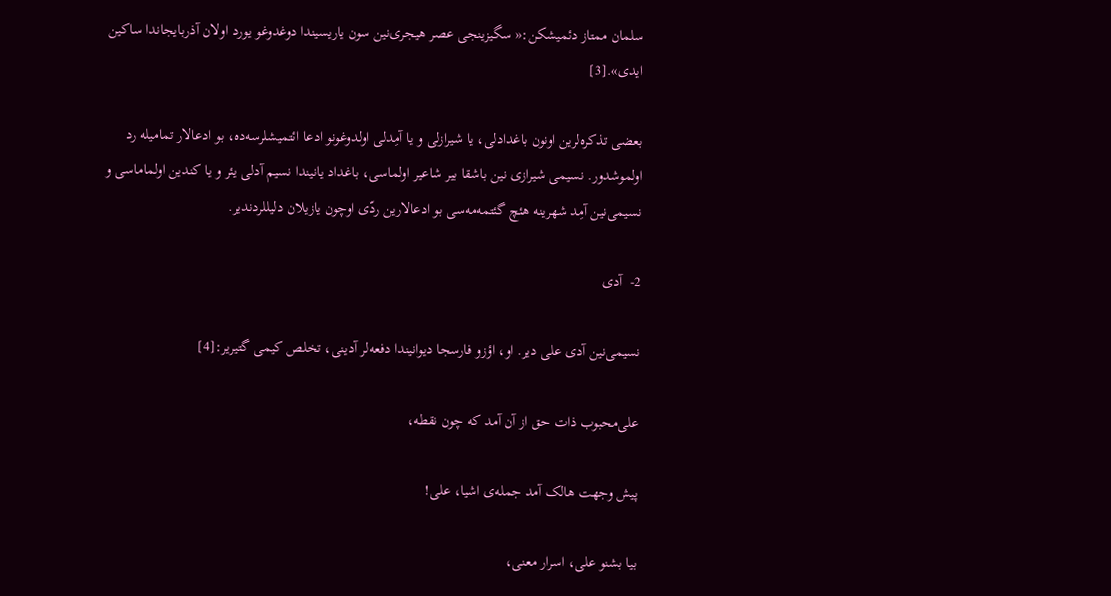سلمان ممتاز دئمیشکن:« سگیزینجی عصر هیجری‌نین سون یاریسیندا دوغدوغو یورد اولان آذربایجاندا ساکین ایدی».[3]

بعضی تذکره‌لرین اونون باغدادلی، یا شیرازلی و یا آمِدلی اولدوغونو ادعا ائتمیشلرسه‌ده، بو ادعالار تمامیله رد اولموشدور. نسیمی شیرازی نین باشقا بیر شاعیر اولماسی، باغداد یانیندا نسیم آدلی یئر و یا کندین اولماماسی و نسیمی‌نین آمِد شهرینه هئچ گئتمه‌مه‌سی بو ادعالارین ردّی اوچون یازیلان دلیللردندیر.

2-  آدی

نسیمی‌نین آدی علی دیر. او، اؤزو فارسجا دیوانیندا دفعه‌لر آدینی، تخلص کیمی گتیریر:[4]

علی‌محبوب ذات حق از آن آمد که چون نقطه،

پیش وجهت هالک آمد جمله‌ی اشیا، علی!

بیا بشنو علی، اسرار معنی،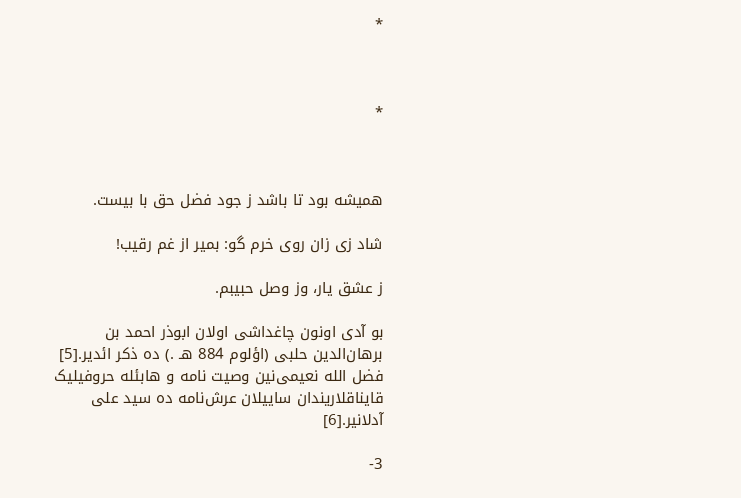*



*



همیشه بود تا باشد ز جود فضل حق با بیست.

شاد زی زان روی خرم گو: بمیر از غم رقیب!

ز عشق یار، وز وصل حبیبم.

بو آدی اونون چاغداشی اولان ابوذر احمد بن برهان‌الدین حلبی (اؤلوم 884 هـ .) ده ذکر ائدیر.[5] فضل الله نعیمی‌نین وصیت نامه و هابئله حروفیلیک قایناقلاریندان ساییلان عرش‌نامه ده سید علی آدلانیر.[6]

3-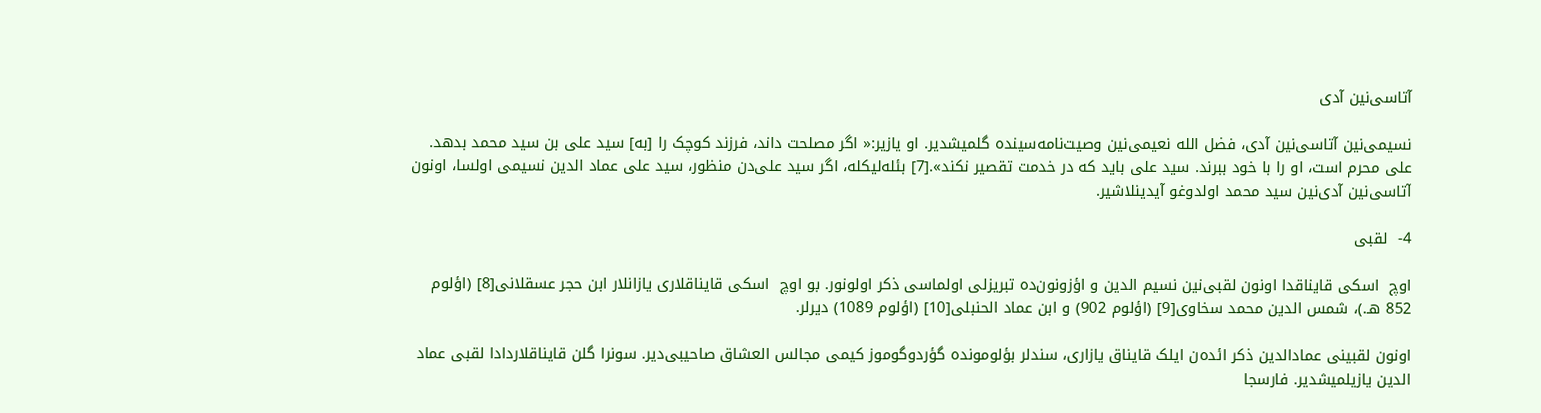آتاسی‌نین آدی

نسیمی‌نین آتاسی‌نین آدی، فضل الله نعیمی‌نین وصیت‌نامه‌سینده گلمیشدیر. او یازیر:« اگر مصلحت داند، فرزند کوچک را [به] سید علی بن سید محمد بدهد. علی محرم است، او را با خود ببرند. سید علی باید که در خدمت تقصیر نکند».[7] بئله‌لیکله، اگر سید علی‌دن منظور، سید علی عماد الدین نسیمی اولسا، اونون آتاسی‌نین آدی‌نین سید محمد اولدوغو آیدینلاشیر.

4-  لقبی

اوچ  اسکی قایناقدا اونون لقبی‌نین نسیم الدین و اؤزونون‌ده تبریزلی اولماسی ذکر اولونور. بو اوچ  اسکی قایناقلاری یازانلار ابن حجر عسقلانی[8] (اؤلوم 852 هـ.)، شمس الدین محمد سخاوی[9] (اؤلوم 902) و ابن عماد الحنبلی[10] (اؤلوم 1089) دیرلر.

اونون لقبینی عمادالدین ذکر ائده‌ن ایلک قایناق یازاری، سندلر بؤلومونده گؤردوگوموز کیمی مجالس العشاق صاحیبی‌دیر. سونرا گلن قایناقلاردادا لقبی عماد الدین یازیلمیشدیر. فارسجا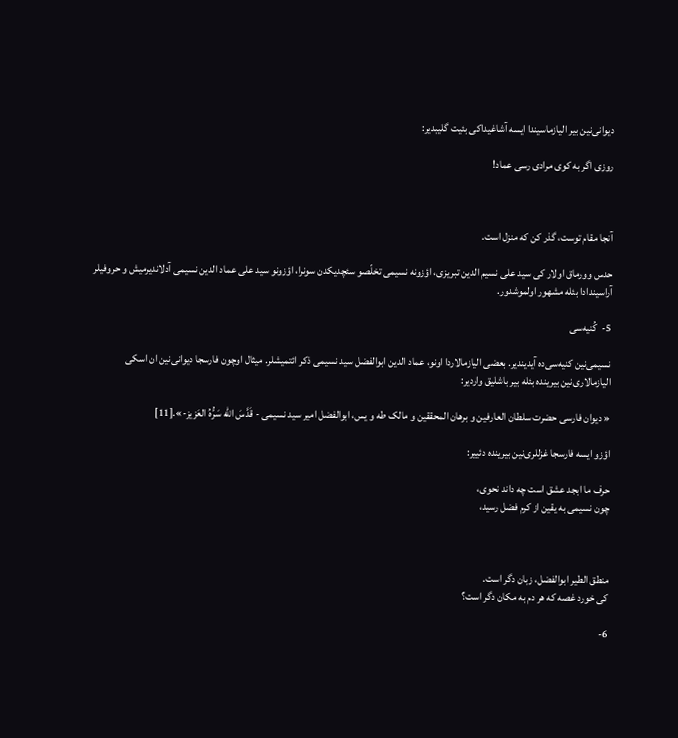دیوانی‌نین بیر الیازماسیندا ايسه آشاغیداکی بئیت گلیبدیر:

روزی اگر به کوی مرادی رسی عماد!



آنجا مقام توست، گذر کن که منزل است.

حدس وورماق اولار کی سید علی نسیم الدین تبریزی، اؤزونه نسیمی تخلّصو سئچدیکدن سونرا، اؤزونو سید علی عماد الدین نسیمی آدلاندیرمیش و حروفیلر آراسیندادا بئله مشهور اولموشدور.

5-  کُنیه‌سی

نسیمی‌نین کنیه‌سی‌ده آیدیندیر. بعضی الیازمالاردا اونو، عماد الدین ابوالفضل سید نسیمی ذکر ائتمیشلر. میثال اوچون فارسجا دیوانی‌نین ان اسکی الیازمالاری‌نین بیرینده بئله بیر باشلیق واردیر:

« دیوان فارسی حضرت سلطان العارفین و برهان المحققین و مالک طه و یس، ابوالفضل امیر سید نسیمی - قَدَّسَ الله سَرُّهُ العَزیز-».[11]

اؤزو ایسه فارسجا غزللری‌نین بیرینده دئییر:

حرف ما ابجد عشق است چه داند نحوی،
چون نسیمی به یقین از کرم فضل رسید،



منطق الطیر ابوالفضل، زبان دگر است.
کی خورد غصه که هر دم به مکان دگر است؟

6-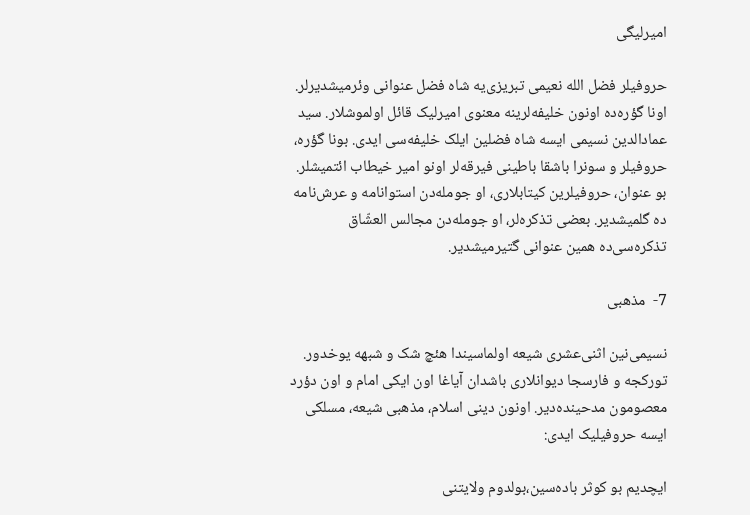امیرلیگی

حروفیلر فضل الله نعیمی تبریزی‌یه شاه فضل عنوانی وئرمیشدیرلر. اونا گؤره‌ده اونون خلیفه‌لرینه معنوی امیرلیک قائل اولموشلار. سید عمادالدین نسیمی ایسه شاه فضلین ایلک خلیفه‌سی ایدی. بونا گؤره، حروفیلر و سونرا باشقا باطینی فیرقه‌لر اونو امیر خیطاب ائتمیشلر. بو عنوان، حروفیلرین کیتابلاری، او جومله‌دن استوانامه و عرش‌نامه ده گلمیشدیر. بعضی تذکره‌لر، او جومله‌دن مجالس العشّاق تذکره‌سی‌ده همین عنوانی گتیرمیشدیر.

7-  مذهبی

نسیمی‌نین اثنی‌عشری شیعه اولماسیندا هئچ شک و شبهه یوخدور. تورکجه و فارسجا دیوانلاری باشدان آیاغا اون ایکی امام و اون دؤرد معصومون مدحینده‌دیر. اونون دینی اسلام، مذهبی شیعه، مسلکی ایسه حروفیلیک ایدی:

ايچديم بو كوثر باده‌سين،بولدوم ولايتنی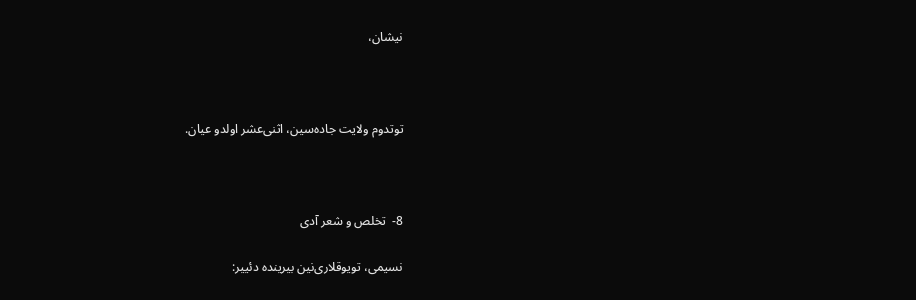نیشان،



توتدوم ولايت جاده‌سين، اثنی‌عشر اولدو عيان.



8-  تخلص و شعر آدی

نسیمی، تویوقلاری‌نین بیرینده دئییر: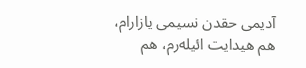آدیمی حقدن نسیمی یازارام،
هم هیدایت ائیله‌رم، هم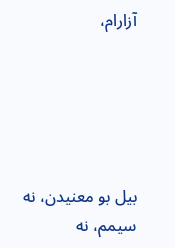آزارام،





بیل بو معنیدن، نه سیمم، نه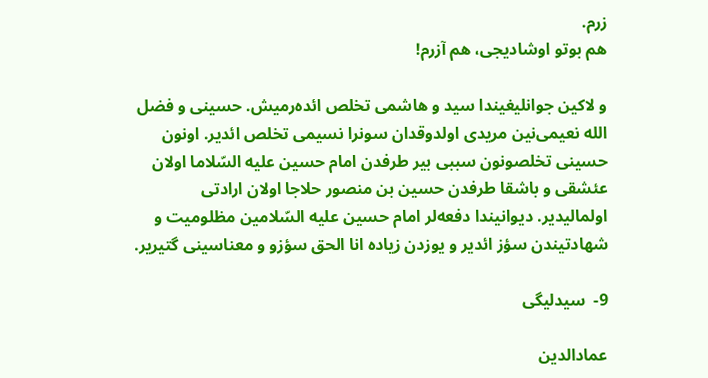زرم.
هم بوتو اوشادیجی، هم آزرم!

و لاکین جوانلیغیندا سید و هاشمی تخلص ائده‌رمیش. حسینی و فضل الله نعیمی‌‌نین مریدی اولدوقدان سونرا نسیمی تخلص ائدیر. اونون حسینی تخلصونون سببی بیر طرفدن امام حسین علیه السّلاما اولان عئشقی و باشقا طرفدن حسین بن منصور حلاجا اولان ارادتی اولمالیدیر. دیوانیندا‌ دفعه‌لر امام حسین علیه السّلامین مظلومیت و شهادتیندن سؤز ائدیر و یوزدن زیاده انا الحق سؤزو و معناسینی گتیریر.

9-  سیدلیگی

عمادالدین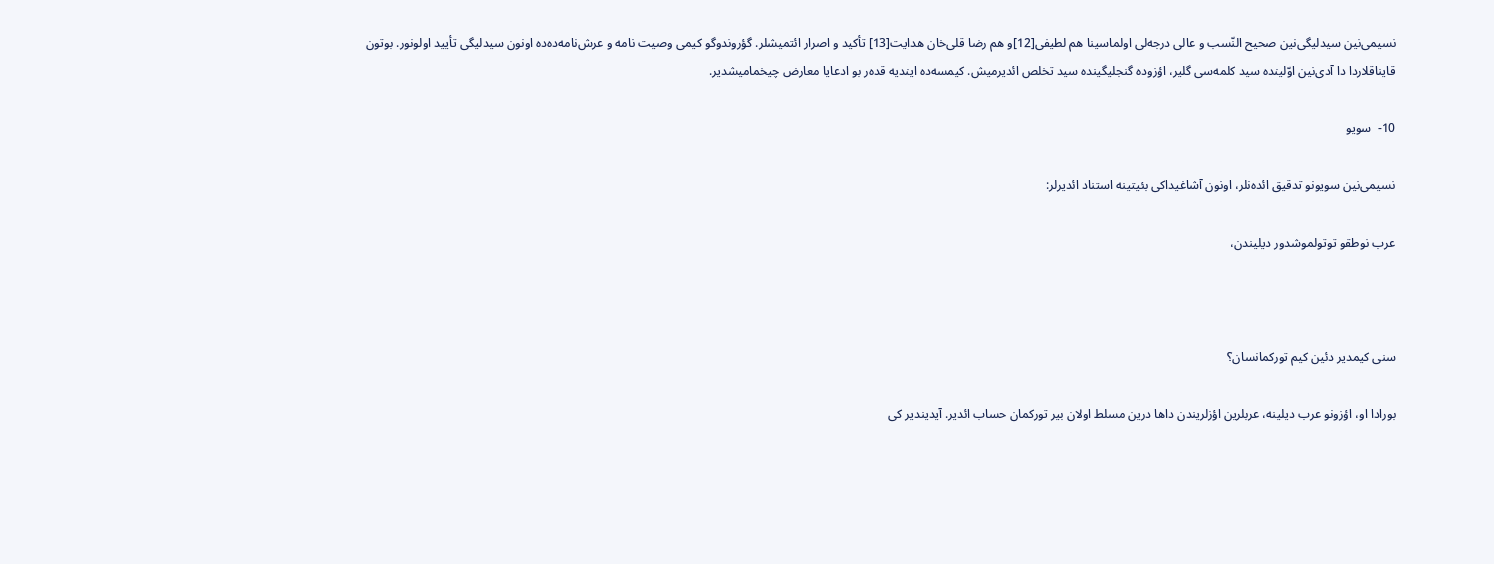نسیمی‌نین سیدلیگی‌نین صحیح النّسب و عالی درجه‌لی اولماسینا هم لطیفی[12]و هم رضا قلی‌خان هدایت[13] تأکید و اصرار ائتمیشلر. گؤروندوگو کیمی وصیت نامه و عرش‌نامه‌ده‌ده اونون سیدلیگی تأیید اولونور. بوتون قایناقلاردا دا آدی‌نین اوّلینده سید کلمه‌سی گلیر، اؤزوده گنجلیگینده سید تخلص ائدیرمیش. کیمسه‌ده ایندیه قده‌ر بو ادعایا معارض چیخمامیشدیر.

10-  سویو

نسیمی‌نین سویونو تدقیق ائده‌نلر، اونون آشاغیداکی بئیتینه استناد ائدیرلر:

عرب نوطقو توتولموشدور دیلیندن،



سنی کیمدیر دئین کیم تورکمانسان؟

بورادا او، اؤزونو عرب دیلینه، عربلرین اؤزلریندن داها درین مسلط اولان بیر تورکمان حساب ائدیر. آیدیندیر کی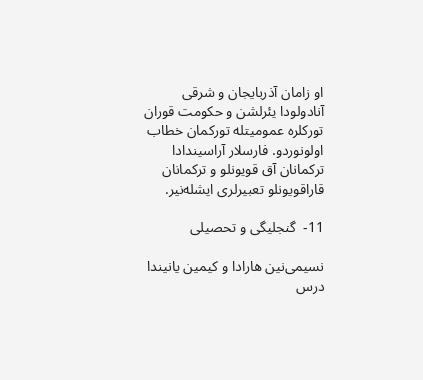او زامان آذربایجان و شرقی آنادولودا یئرلشن و حکومت قوران تورکلره عمومیتله تورکمان خطاب اولونوردو. فارسلار آراسیندادا ترکمانان آق قویونلو و ترکمانان قاراقویونلو تعبیرلری ایشله‌نیر.

11-  گنجلیگی و تحصیلی

نسیمی‌نین هارادا و کیمین یانیندا درس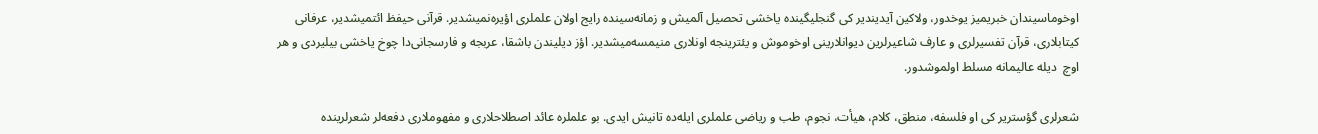اوخوماسیندان خبریمیز یوخدور، ولاکین آیدیندیر کی گنجلیگینده یاخشی تحصیل آلمیش و زمانه‌سینده رایج اولان علملری اؤیره‌نمیشدیر. قرآنی حیفظ ائتمیشدیر، عرفانی کیتابلاری، قرآن تفسیرلری و عارف شاعیرلرین دیوانلارینی اوخوموش و یئترینجه اونلاری منیمسه‌میشدیر. اؤز دیلیندن باشقا، عربجه و فارسجانی‌دا چوخ یاخشی بیلیردی و هر اوچ  دیله عالیمانه مسلط اولموشدور.

شعرلری گؤستریر کی او فلسفه، منطق، کلام، هیأت، نجوم، طب و ریاضی علملری ایله‌ده تانیش ایدی. بو علملره عائد اصطلاحلاری و مفهوملاری دفعه‌لر شعرلرینده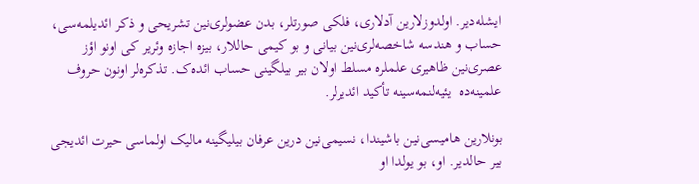ایشله‌دیر. اولدوزلارین آدلاری، فلکی صورتلر، بدن عضولری‌نین تشریحی و ذکر ائدیلمه‌سی، حساب و هندسه شاخصه‌لری‌نین بیانی و بو کیمی حاللار، بیزه اجازه وئریر کی اونو اؤز عصری‌نین ظاهیری علملره مسلط اولان بیر بیلگینی حساب ائده‌ک. تذکره‌لر اونون حروف علمینه‌ده  یئیه‌لنمه‌سینه تأکید ائدیرلر.

بونلارین هامیسی‌نین باشیندا، نسیمی‌نین درین عرفان بیلیگینه مالیک اولماسی حیرت ائدیجی بیر حالدیر. او، بو یولدا او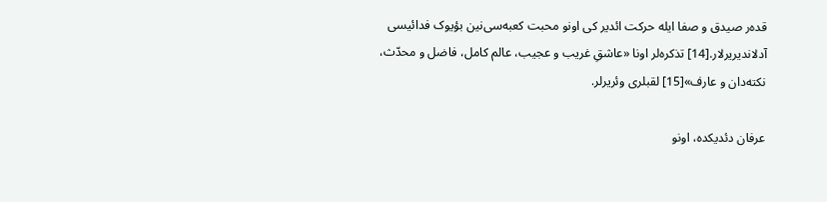قده‌ر صیدق و صفا ایله حرکت ائدیر کی اونو محبت کعبه‌سی‌نین بؤیوک فدائیسی آدلاندیریرلار.[14] تذکره‌لر اونا «عاشقِ غریب و عجیب، عالم کامل، فاضل و محدّث، نکته‌دان و عارف»[15] لقبلری وئریرلر.

عرفان دئدیکده، اونو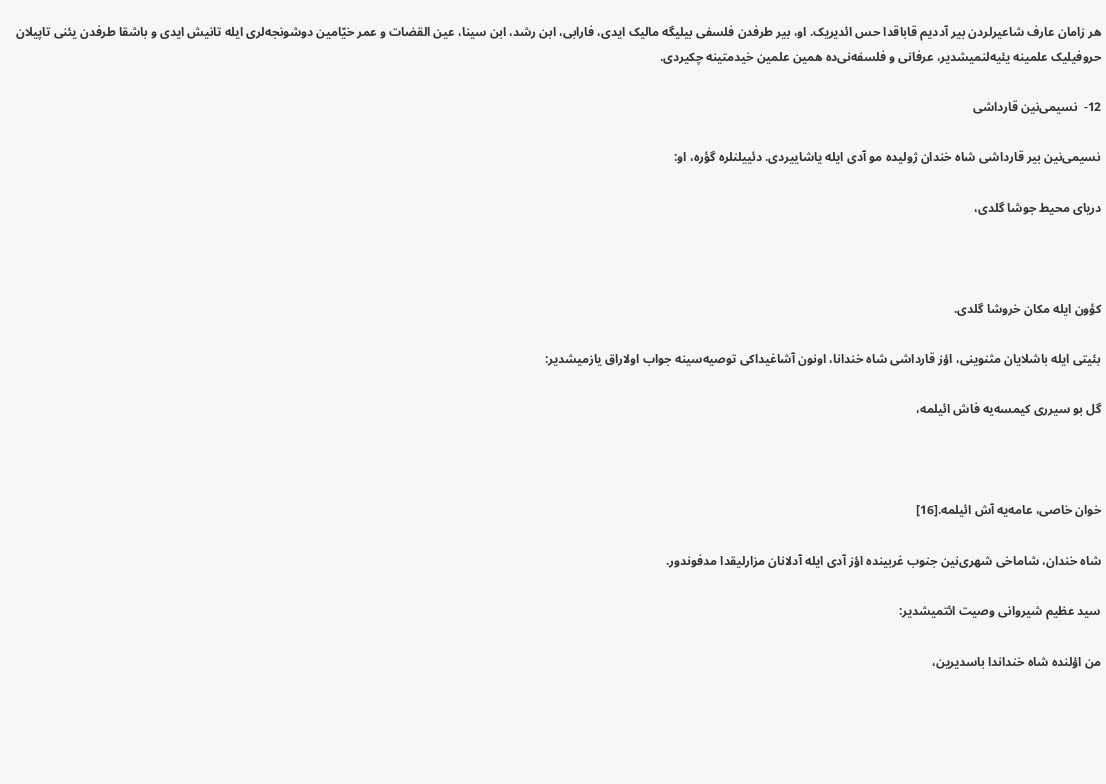هر زامان عارف شاعیرلردن بیر آددیم قاباقدا حس ائدیریک. او، بیر طرفدن فلسفی بیلیگه مالیک ایدی، فارابی، ابن رشد، ابن سینا، عین القضات و عمر خیّامین دوشونجه‌لری ایله تانیش ایدی و باشقا طرفدن یئنی تاپیلان حروفیلیک علمینه یئیه‌لنمیشدیر، عرفانی و فلسفه‌نی‌ده همین علمین خیدمتینه چکیردی.

12-  نسیمی‌نین قارداشی

نسیمی‌نین بیر قارداشی شاه خندان ژولیده مو آدی ایله یاشاییردی. دئییلنلره گؤره، او:

دریای محیط جوشا گلدی،



کؤون ایله مکان خروشا گلدی.

بئیتی ایله باشلایان مثنوینی، اؤز قارداشی شاه خندانا، اونون آشاغیداکی توصیه‌سینه جواب اولاراق یازمیشدیر:

گل بو سیرری کیمسه‌یه فاش ائیلمه،



خوان خاصی، عامه‌یه آش ائیلمه.[16]

شاه خندان، شاماخی شهری‌نین جنوب غربینده اؤز آدی ایله آدلانان مزارلیقدا مدفوندور.

سید عظیم شیروانی وصیت ائتمیشدیر:

من اؤلنده شاه خنداندا باسدیرین،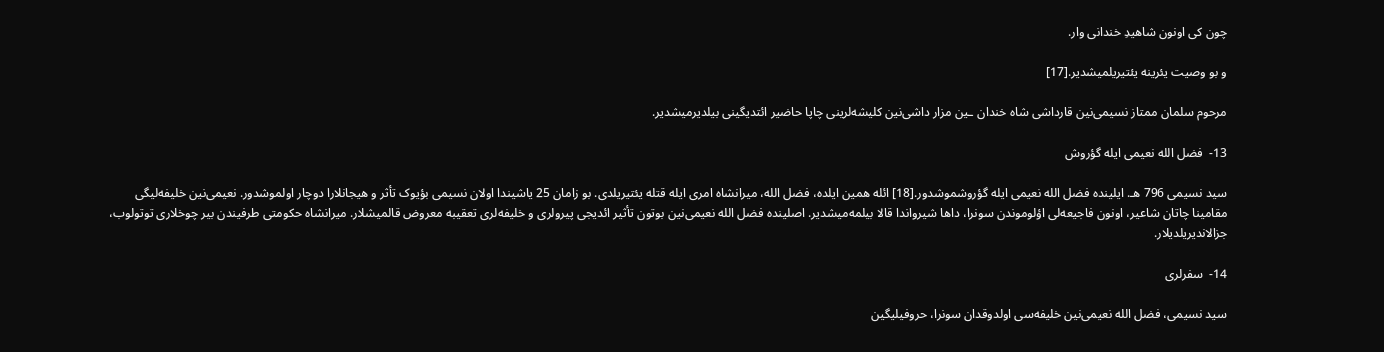چون کی اونون شاهیدِ خندانی وار.

و بو وصیت یئرینه یئتیریلمیشدیر.[17]

مرحوم سلمان ممتاز نسیمی‌نین قارداشی شاه خندان ـین مزار داشی‌نین کلیشه‌لرینی چاپا حاضیر ائتدیگینی بیلدیرمیشدیر.

13-  فضل الله نعیمی ایله گؤروش

سید نسیمی 796 هـ. ایلینده فضل الله نعیمی ایله گؤروشموشدور.[18] ائله همین ایلده، فضل الله، میرانشاه امری ایله قتله یئتیریلدی. بو زامان 25 یاشیندا اولان نسیمی بؤیوک تأثر و هیجانلارا دوچار اولموشدور. نعیمی‌نین خلیفه‌لیگی مقامینا چاتان شاعیر، اونون فاجیعه‌لی اؤلوموندن سونرا، داها شیرواندا قالا بیلمه‌میشدیر. اصلینده فضل الله نعیمی‌نین بوتون تأثیر ائدیجی پیرولری و خلیفه‌لری تعقیبه معروض قالمیشلار. میرانشاه حکومتی طرفیندن بیر چوخلاری توتولوب، جزالاندیریلدیلار.

14-  سفرلری

سید نسیمی، فضل الله نعیمی‌نین خلیفه‌سی اولدوقدان سونرا، حروفیلیگین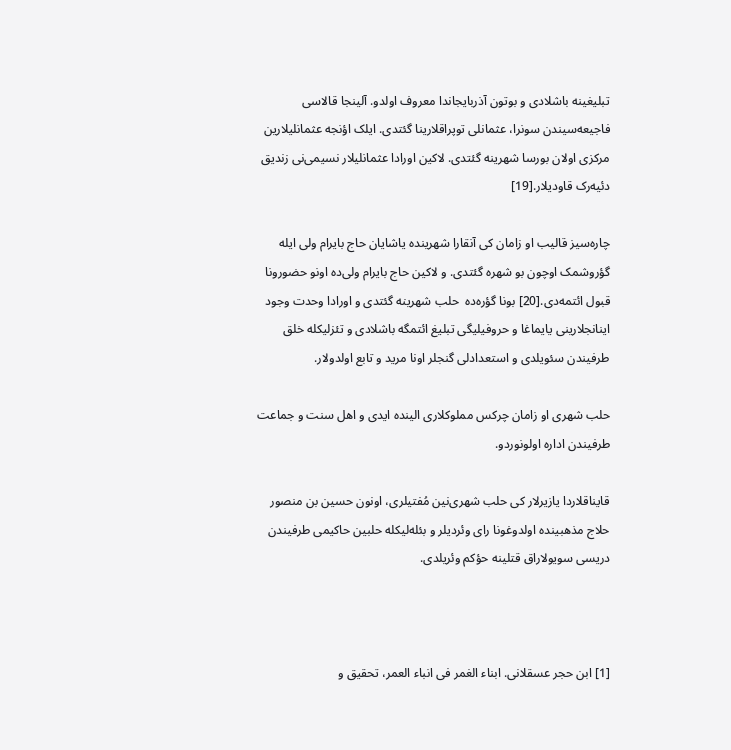تبلیغینه باشلادی و بوتون آذربایجاندا معروف اولدو. آلینجا قالاسی فاجیعه‌سیندن سونرا، عثمانلی توپراقلارینا گئتدی. ایلک اؤنجه عثمانلیلارین مرکزی اولان بورسا شهرینه گئتدی. لاکین اورادا عثمانلیلار نسیمی‌نی زندیق دئیه‌رک قاودیلار.[19]

چاره‌سیز قالیب او زامان کی آنقارا شهرینده یاشایان حاج بایرام ولی ایله گؤروشمک اوچون بو شهره گئتدی. و لاکین حاج بایرام ولی‌ده اونو حضورونا قبول ائتمه‌دی.[20] بونا گؤره‌ده  حلب شهرینه گئتدی و اورادا وحدت وجود اینانجلارینی یایماغا و حروفیلیگی تبلیغ ائتمگه باشلادی و تئزلیکله خلق طرفیندن سئویلدی و استعدادلی گنجلر اونا مرید و تابع اولدولار.

حلب شهری او زامان چرکس مملوکلاری الینده ایدی و اهل سنت و جماعت طرفیندن اداره اولونوردو.

قایناقلاردا یازیرلار کی حلب شهری‌نین مُفتیلری، اونون حسین بن منصور حلاج مذهبینده اولدوغونا رای وئردیلر و بئله‌لیکله حلبین حاکیمی طرفیندن دریسی سویولاراق قتلینه حؤکم وئریلدی.



[1] ابن حجر عسقلانی. ابناء الغمر فی انباء العمر، تحقیق و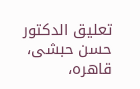تعلیق الدکتور حسن حبشی، قاهره،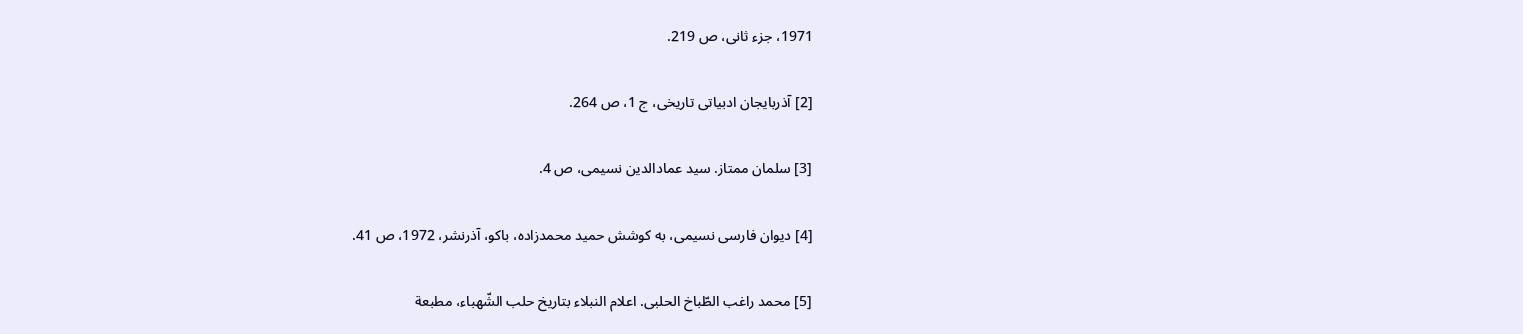1971، جزء ثانی، ص 219.

[2] آذربایجان ادبیاتی تاریخی، ج 1، ص 264.

[3] سلمان ممتاز. سید عمادالدین نسیمی، ص 4.

[4] دیوان فارسی نسیمی، به کوشش حمید محمدزاده، باکو، آذرنشر، 1972، ص 41.

[5] محمد راغب الطّباخ الحلبی. اعلام النبلاء بتاریخ حلب الشّهباء، مطبعة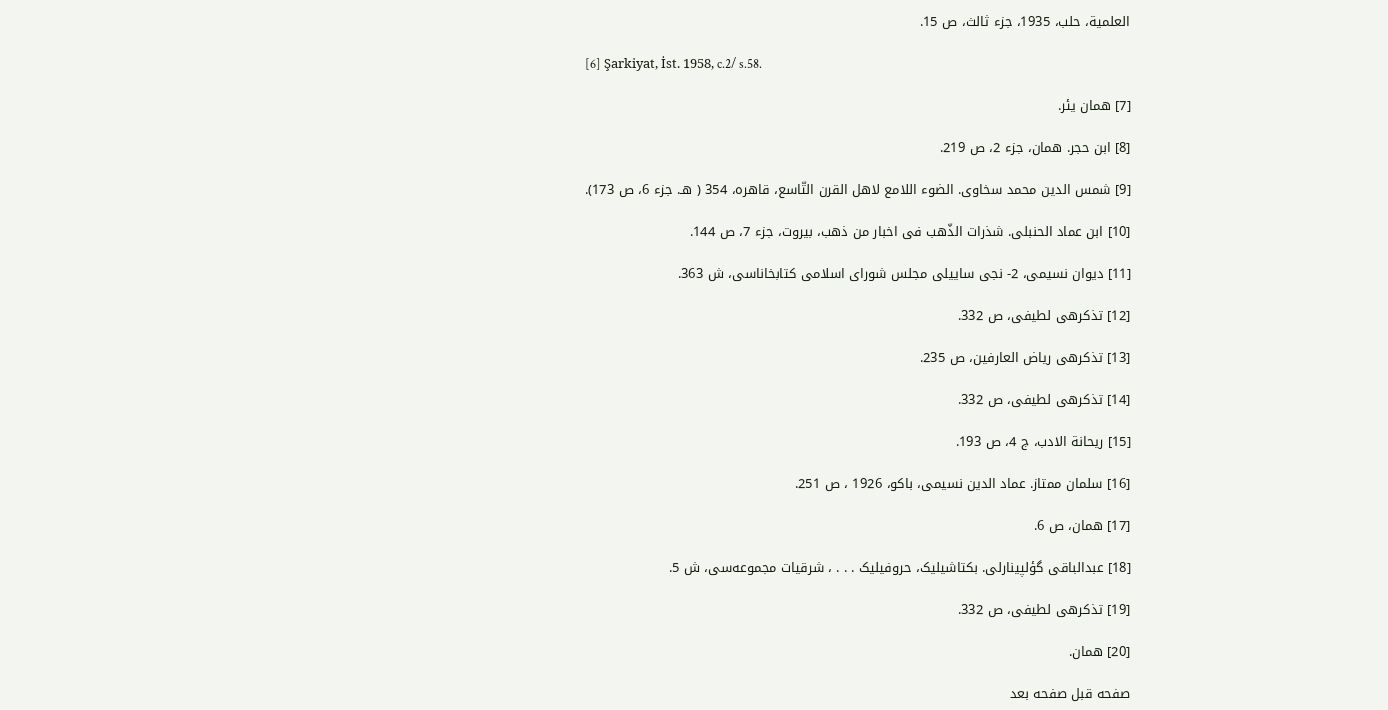العلمیة، حلب، 1935، جزء ثالث، ص 15.

[6] Şarkiyat, İst. 1958, c.2/ s.58.

[7] همان یئر.

[8] ابن حجر. همان، جزء 2، ص 219.

[9] شمس الدین محمد سخاوی. الضوء اللامع لاهل القرن التّاسع، قاهره، 354 ( هـ. جزء 6، ص 173).

[10] ابن عماد الحنبلی. شذرات الذّهب فی اخبار من ذهب، بیروت، جزء 7، ص 144.

[11] دیوان نسیمی، 2- نجی ساییلی مجلس شورای اسلامی کتابخاناسی، ش 363.

[12] تذکرهی لطیفی، ص 332.

[13] تذکرهی ریاض العارفین، ص 235.

[14] تذکرهی لطیفی، ص 332.

[15] ریحانة الادب، ج 4، ص 193.

[16] سلمان ممتاز. عماد الدین نسیمی، باکو، 1926 ، ص 251.

[17] همان، ص 6.

[18] عبدالباقی گؤلپینارلی. بکتاشیلیک، حروفیلیک . . . ، شرقیات مجموعه‌سی، ش 5.

[19] تذکرهی لطیفی، ص 332.

[20] همان.

صفحه قبل صفحه بعد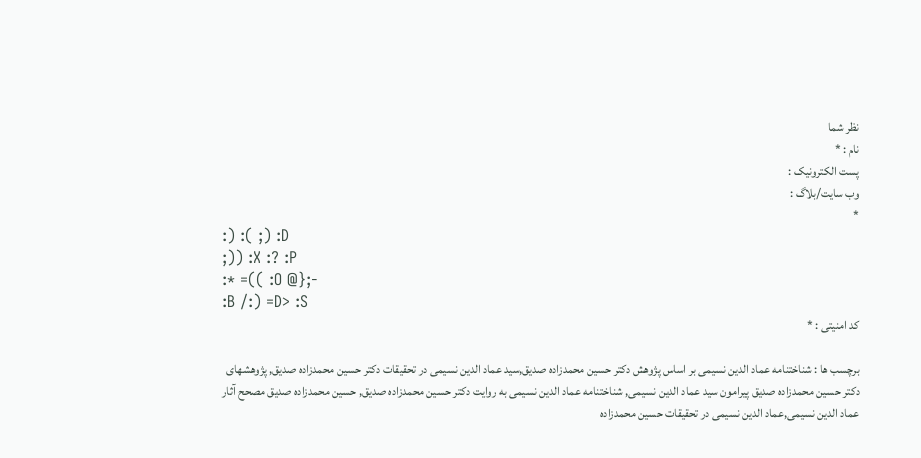نظر شما
نام : *
پست الکترونیک :
وب سایت/بلاگ :
*
:) :( ;) :D
;)) :X :? :P
:* =(( :O @};-
:B /:) =D> :S
کد امنیتی : *

برچسب ها : شناختنامه عماد الدین نسیمی بر اساس پژوهش دکتر حسین محمدزاده صدیق,سید عماد الدین نسیمی در تحقیقات دکتر حسین محمدزاده صدیق, پژوهشهای دکتر حسین محمدزاده صدیق پیرامون سید عماد الدین نسیمی, شناختنامه عماد الدین نسیمی به روایت دکتر حسین محمدزاده صدیق, حسین محمدزاده صدیق مصحح آثار عماد الدین نسیمی,عماد الدین نسیمی در تحقیقات حسین محمدزاده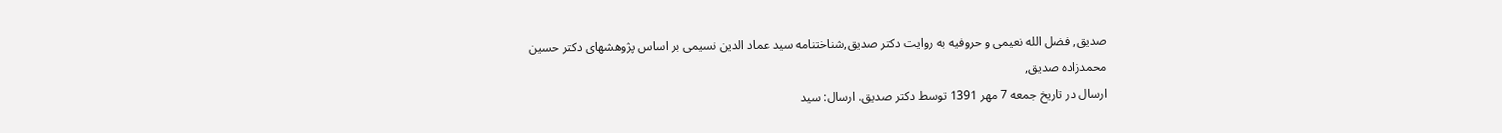صدیق, فضل الله نعیمی و حروفیه به روایت دکتر صدیق,شناختنامه سید عماد الدین نسیمی بر اساس پژوهشهای دکتر حسین محمدزاده صدیق,
ارسال در تاريخ جمعه 7 مهر 1391 توسط دکتر صدیق. ارسال: سید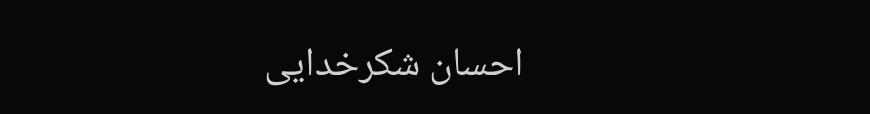احسان شکرخدایی